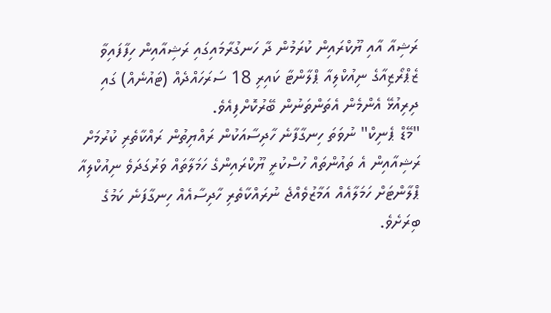ރަޝިއާ އާއި ޔޫކްރައިން ކުރަމުން ދާ ހަނގުރާމައިގައި ރަޝިއާއިން ހިފާފައިވާ ޒެޕްރޯޒިއާގެ ނިއުކްލިއާ ޕްލާންޓާ ކައިރި 18 ސަރަހައްދެއް (ޓައުނެއް) ގައި ދިރިއުޅޭ އެންމެން އެތަންތަނުން ބޭރުކޮށްފިއެވެ.
"މޭޑް ޕެނިކް" ނުވަތަ ހިނގާފާނެ ހާދިސާއަކުން ރައްޔިތުން ރައްކާތެރި ކުރުމަށް ރަޝިއާއިން އެ ތައުންތައް ހުސްކުރީ ޔޫކްރައިންގެ ހަމަލާތައް ވަރުގަދަވެ ނިއުކްލިއާ ޕްލާންޓަށް ހަމަލާއެއް އަމާޒުވެއްޖެ ނުރައްކާތެރި ހާދިސާއެއް ހިނގާފަނެ ކަމުގެ ބިރަށެވެ.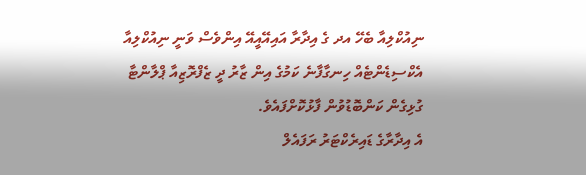ނިއުކްލިއާ ބެހޭ އދ ގެ އިދާރާ އައިއޭއީއޭ އިންވެސް ވަނީ ނިއުކްލިއާ އެކްސިޑެންޓެއް ހިނގާފާނެ ކަމުގެ އިން ޒާރު ދީ ޒެފްރޮޒިއާ ޕްލާންޓާ ގުޅިގެން ކަންބޮޑުވުން ފާޅުކޮށްފައެވެ.
އެ އިދާރާގެ ޑައިރެކްޓަރު ރަފައެލް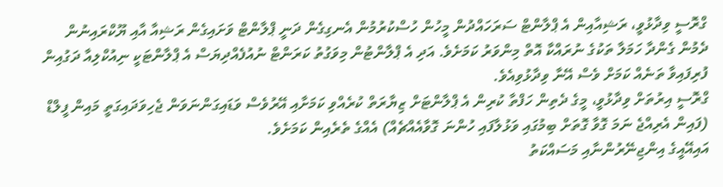ގްރޮސީ ވިދާޅުވީ، ރަޝިއާއިން އެ ޕްލާންޓް ސަރަހައްދުން މީހުން ހުސްކުރުމުން އެނގިގެން ދަނީ ޕްލާންޓް ވަށައިގެން ރަޝިއާ އާއި ޔޫކްރައިނުން ދެމުން ގެންދާ ހަމަލާ ތަކުގެ ނުރައްކާ އޮތް މިންވަރު ކަމަށެވެ. އަދި އެ ޕްލާންޓުން މިވަގުތު ކަރަންޓް ނުއުފެއްދިޔަސް އެ ޕްލާންޓަކީ ނިއުކްލިއާ ދަގުއިން ފުރިފައިވާ ތަނެއް ކަމަށް ވެސް އޭނާ ވިދާޅުވިއެވެ.
ގްރޮސީ އިރުތަށް ވިދާޅުވީ، މީގެ ދެތިން ހަފްތާ ކުރިން އެ ޕްލާންޓަށް ޒިޔާރަތް ކުރެއްވި ކަމަށާއި އޭރުވެސް ވަޑައިގަންނަވަން ޖެހިވަދައިގަތީ މައިން ފީލްޑް (ފައިން އެރިއްޖެ ނަމަ ގޮވާ ގޮތަށް ބިމުގައި ވަޅުލާފައި ހުންނަ ގޮވާއެއްޗެއް) އެއްގެ ތެރެއިން ކަމަށެވެ.
އައިއޭއީގެ އިންޖިނޭރުންނާއި މަސައްކަތު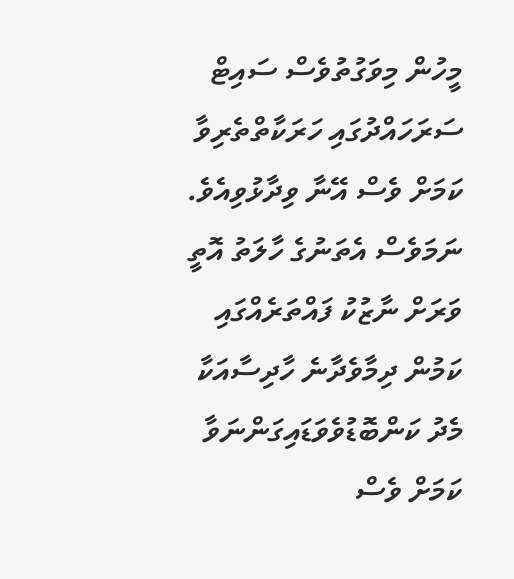މީހުން މިވަގުތުވެސް ސައިޓް ސަރަހައްދުގައި ހަރަކާތްތެރިވާ ކަމަށް ވެސް އޭނާ ވިދާޅުވިއެވެ. ނަމަވެސް އެތަނުގެ ހާލަތު އޮތީ ވަރަށް ނާޒުކު ފައްތަރެއްގައި ކަމުން ދިމާވެދާނެ ހާދިސާއަކާ މެދު ކަންބޮޑުވެވަޑައިގަންނަވާ ކަމަށް ވެސް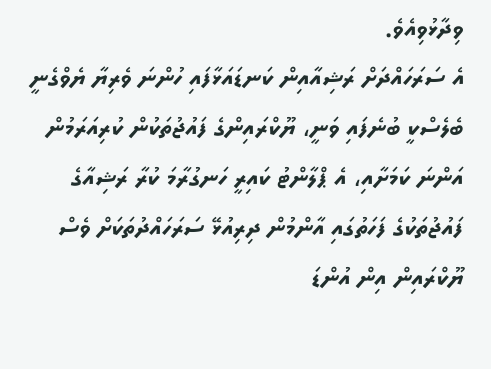ވިދާޅުވިއެވެ.
އެ ސަރަހައްދަށް ރަޝިއާއިން ކަނޑައަޅާފައި ހުންނަ ވެރިޔާ ޔެވްގެނީ ބެލެސްކީ ބުނެފައި ވަނީ، ޔޫކްރައިންގެ ފައުޖުތަކުން ކުރިއަރަމުން އަންނަ ކަމަށާއި، އެ ޕްލާންޓު ކައިރީ ހަނގުރާމަ ކުރާ ރަޝިއާގެ ފައުޖުތަކުގެ ފަހަތުގައި އާންމުން ދިރިއުޅޭ ސަރަހައްދުތަކަށް ވެސް ޔޫކްރައިން އިން އުންޑަ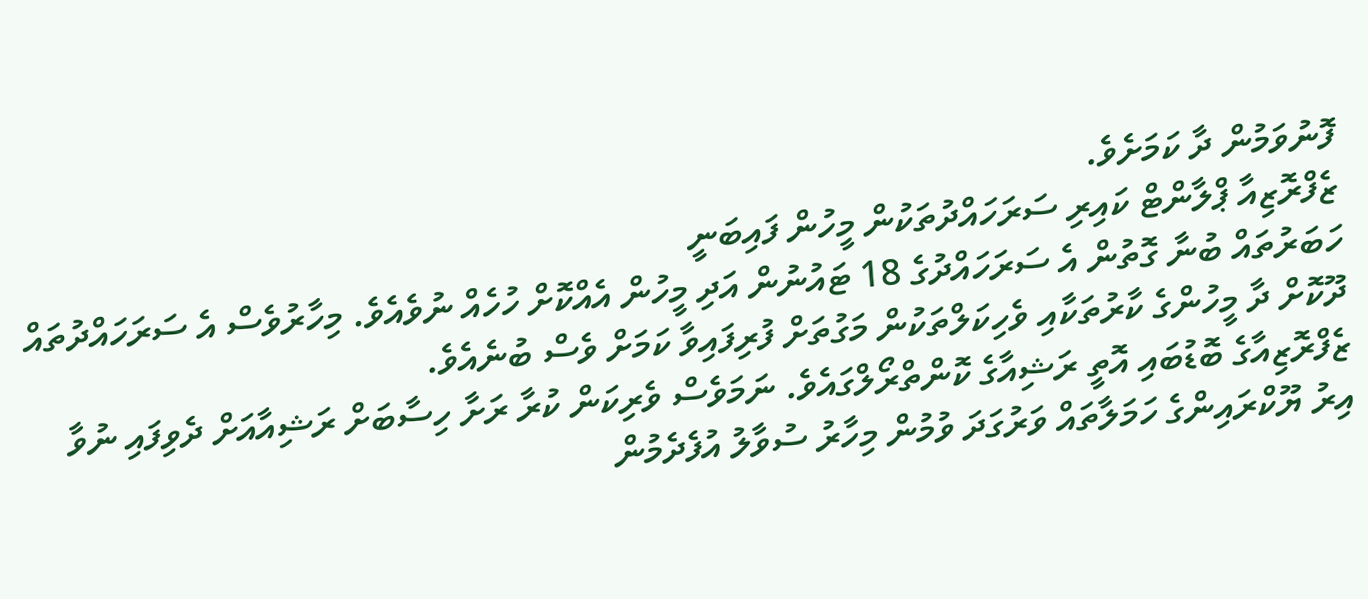ފޮނުވަމުން ދާ ކަމަށެވެ.
ޒެފްރޮޒިއާ ޕްލާންޓް ކައިރި ސަރަހައްދުތަކުން މީހުން ފައިބަނީ
ހަބަރުތައް ބުނާ ގޮތުން އެ ސަރަހައްދުގެ 18 ޓައުނުން އަދި މީހުން އެއްކޮށް ހުހެއް ނުވެއެވެ. މިހާރުވެސް އެ ސަރަހައްދުތައް ދޫކޮށް ދާ މީހުންގެ ކާރުތަކާއި ވެހިކަލްތަކުން މަގުތަށް ފުރިފައިވާ ކަމަށް ވެސް ބުނެއެވެ.
ޒެފްރޮޒިއާގެ ބޮޑުބައި އޮތީ ރަޝިއާގެ ކޮންތްރޯލްގައެވެ. ނަމަވެސް ވެރިކަން ކުރާ ރަށާ ހިސާބަށް ރަޝިއާއަށް ދެވިފައި ނުވާ އިރު ޔޫކްރައިންގެ ހަމަލާތައް ވަރުގަދަ ވުމުން މިހާރު ސުވާލު އުފެދެމުން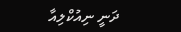ދަނީ ނިއުކްލިއާ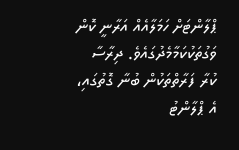ޕްލާންޓަށް ހަމަލާއެއް އަރާނީ ކޮން ވަގުތަކުކަމާމެދުގައެވެ. ދިރާސާ ކުރާ ފަރާތްތަކުން ބުނާ ގޮތުގައި، އެ ޕްލާންޓު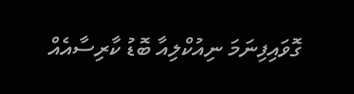ގޮވައިފިނަމަ ނިއުކްލިއާ ބޮޑު ކާރިސާއެއް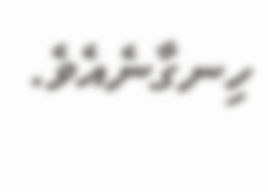ހިނގާނެއެވެ.